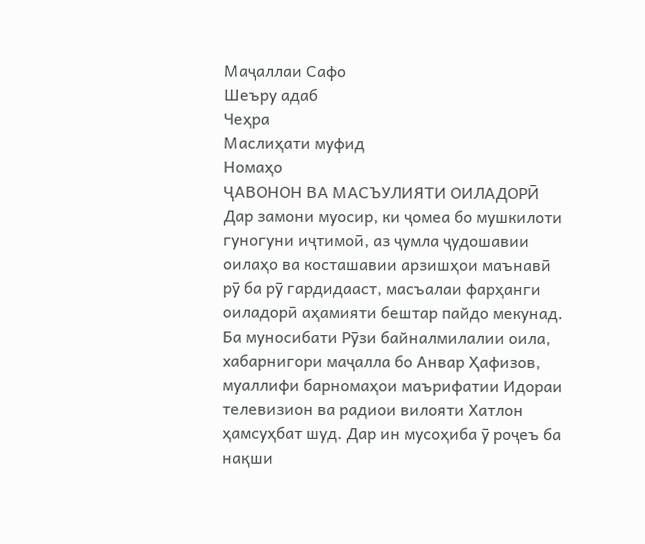Маҷаллаи Сафо
Шеъру адаб
Чеҳра
Маслиҳати муфид
Номаҳо
ҶАВОНОН ВА МАСЪУЛИЯТИ ОИЛАДОРӢ
Дар замони муосир, ки ҷомеа бо мушкилоти гуногуни иҷтимоӣ, аз ҷумла ҷудошавии оилаҳо ва косташавии арзишҳои маънавӣ рӯ ба рӯ гардидааст, масъалаи фарҳанги оиладорӣ аҳамияти бештар пайдо мекунад. Ба муносибати Рӯзи байналмилалии оила, хабарнигори маҷалла бо Анвар Ҳафизов, муаллифи барномаҳои маърифатии Идораи телевизион ва радиои вилояти Хатлон ҳамсуҳбат шуд. Дар ин мусоҳиба ӯ роҷеъ ба нақши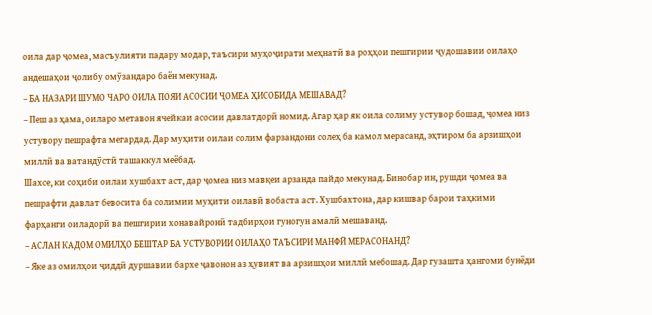оила дар ҷомеа, масъулияти падару модар, таъсири муҳоҷирати меҳнатӣ ва роҳҳои пешгирии ҷудошавии оилаҳо андешаҳои ҷолибу омӯзандаро баён мекунад.
– БА НАЗАРИ ШУМО ЧАРО ОИЛА ПОЯИ АСОСИИ ҶОМЕА ҲИСОБИДА МЕШАВАД?
– Пеш аз ҳама, оиларо метавон ячейкаи асосии давлатдорӣ номид. Агар ҳар як оила солиму устувор бошад, ҷомеа низ устувору пешрафта мегардад. Дар муҳити оилаи солим фарзандони солеҳ ба камол мерасанд, эҳтиром ба арзишҳои миллӣ ва ватандӯстӣ ташаккул меёбад.
Шахсе, ки соҳиби оилаи хушбахт аст, дар ҷомеа низ мавқеи арзанда пайдо мекунад. Бинобар ин, рушди ҷомеа ва пешрафти давлат бевосита ба солимии муҳити оилавӣ вобаста аст. Хушбахтона, дар кишвар барои таҳкими фарҳанги оиладорӣ ва пешгирии хонавайронӣ тадбирҳои гуногун амалӣ мешаванд.
– АСЛАН КАДОМ ОМИЛҲО БЕШТАР БА УСТУВОРИИ ОИЛАҲО ТАЪСИРИ МАНФӢ МЕРАСОНАНД?
– Яке аз омилҳои ҷиддӣ дуршавии бархе ҷавонон аз ҳувият ва арзишҳои миллӣ мебошад. Дар гузашта ҳангоми бунёди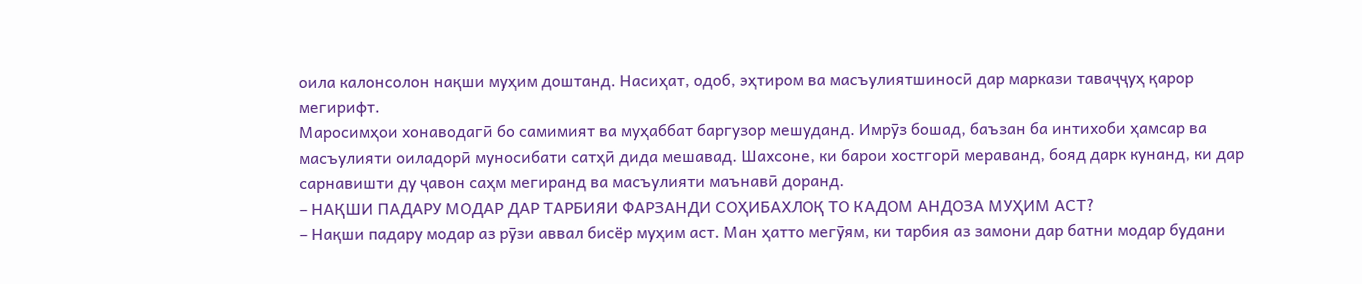оила калонсолон нақши муҳим доштанд. Насиҳат, одоб, эҳтиром ва масъулиятшиносӣ дар маркази таваҷҷуҳ қарор мегирифт.
Маросимҳои хонаводагӣ бо самимият ва муҳаббат баргузор мешуданд. Имрӯз бошад, баъзан ба интихоби ҳамсар ва масъулияти оиладорӣ муносибати сатҳӣ дида мешавад. Шахсоне, ки барои хостгорӣ мераванд, бояд дарк кунанд, ки дар сарнавишти ду ҷавон саҳм мегиранд ва масъулияти маънавӣ доранд.
– НАҚШИ ПАДАРУ МОДАР ДАР ТАРБИЯИ ФАРЗАНДИ СОҲИБАХЛОҚ ТО КАДОМ АНДОЗА МУҲИМ АСТ?
– Нақши падару модар аз рӯзи аввал бисёр муҳим аст. Ман ҳатто мегӯям, ки тарбия аз замони дар батни модар будани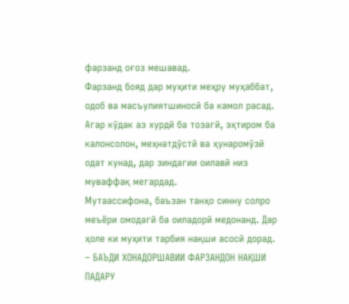фарзанд оғоз мешавад.
Фарзанд бояд дар муҳити меҳру муҳаббат, одоб ва масъулиятшиносӣ ба камол расад. Агар кӯдак аз хурдӣ ба тозагӣ, эҳтиром ба калонсолон, меҳнатдӯстӣ ва ҳунаромӯзӣ одат кунад, дар зиндагии оилавӣ низ муваффақ мегардад.
Мутаассифона, баъзан танҳо синну солро меъёри омодагӣ ба оиладорӣ медонанд. Дар ҳоле ки муҳити тарбия нақши асосӣ дорад.
– БАЪДИ ХОНАДОРШАВИИ ФАРЗАНДОН НАҚШИ ПАДАРУ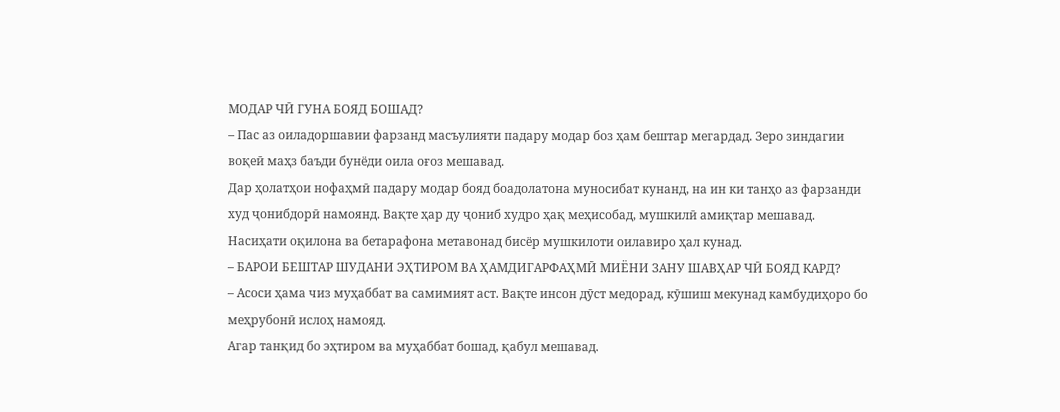МОДАР ЧӢ ГУНА БОЯД БОШАД?
– Пас аз оиладоршавии фарзанд масъулияти падару модар боз ҳам бештар мегардад. Зеро зиндагии воқеӣ маҳз баъди бунёди оила оғоз мешавад.
Дар ҳолатҳои нофаҳмӣ падару модар бояд боадолатона муносибат кунанд, на ин ки танҳо аз фарзанди худ ҷонибдорӣ намоянд. Вақте ҳар ду ҷониб худро ҳақ меҳисобад, мушкилӣ амиқтар мешавад. Насиҳати оқилона ва бетарафона метавонад бисёр мушкилоти оилавиро ҳал кунад.
– БАРОИ БЕШТАР ШУДАНИ ЭҲТИРОМ ВА ҲАМДИГАРФАҲМӢ МИЁНИ ЗАНУ ШАВҲАР ЧӢ БОЯД КАРД?
– Асоси ҳама чиз муҳаббат ва самимият аст. Вақте инсон дӯст медорад, кӯшиш мекунад камбудиҳоро бо меҳрубонӣ ислоҳ намояд.
Агар танқид бо эҳтиром ва муҳаббат бошад, қабул мешавад.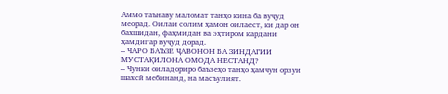Аммо таънаву маломат танҳо кина ба вуҷуд меорад. Оилаи солим ҳамон оилаест, ки дар он бахшидан, фаҳмидан ва эҳтиром кардани ҳамдигар вуҷуд дорад.
– ЧАРО БАЪЗЕ ҶАВОНОН БА ЗИНДАГИИ МУСТАҚИЛОНА ОМОДА НЕСТАНД?
– Чунки оиладориро баъзеҳо танҳо ҳамчун орзуи шахсӣ мебинанд, на масъулият.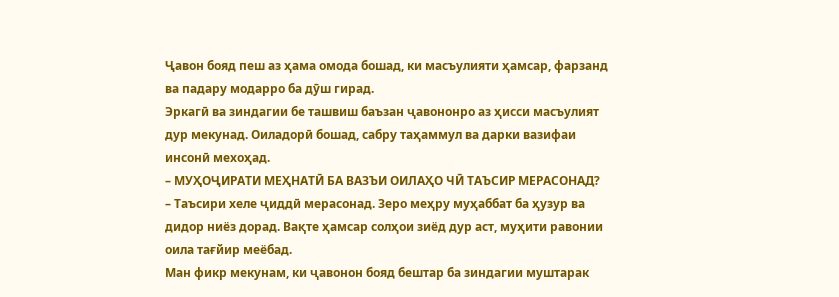Ҷавон бояд пеш аз ҳама омода бошад, ки масъулияти ҳамсар, фарзанд ва падару модарро ба дӯш гирад.
Эркагӣ ва зиндагии бе ташвиш баъзан ҷавононро аз ҳисси масъулият дур мекунад. Оиладорӣ бошад, сабру таҳаммул ва дарки вазифаи инсонӣ мехоҳад.
– МУҲОҶИРАТИ МЕҲНАТӢ БА ВАЗЪИ ОИЛАҲО ЧӢ ТАЪСИР МЕРАСОНАД?
– Таъсири хеле ҷиддӣ мерасонад. Зеро меҳру муҳаббат ба ҳузур ва дидор ниёз дорад. Вақте ҳамсар солҳои зиёд дур аст, муҳити равонии оила тағйир меёбад.
Ман фикр мекунам, ки ҷавонон бояд бештар ба зиндагии муштарак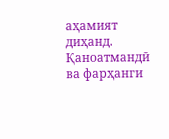аҳамият диҳанд. Қаноатмандӣ ва фарҳанги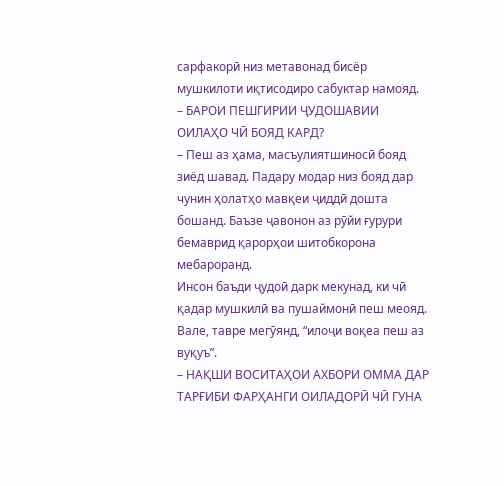сарфакорӣ низ метавонад бисёр мушкилоти иқтисодиро сабуктар намояд.
– БАРОИ ПЕШГИРИИ ҶУДОШАВИИ ОИЛАҲО ЧӢ БОЯД КАРД?
– Пеш аз ҳама, масъулиятшиносӣ бояд зиёд шавад. Падару модар низ бояд дар чунин ҳолатҳо мавқеи ҷиддӣ дошта бошанд. Баъзе ҷавонон аз рӯйи ғурури бемаврид қарорҳои шитобкорона мебароранд.
Инсон баъди ҷудоӣ дарк мекунад, ки чӣ қадар мушкилӣ ва пушаймонӣ пеш меояд. Вале, тавре мегӯянд, “илоҷи воқеа пеш аз вуқуъ”.
– НАҚШИ ВОСИТАҲОИ АХБОРИ ОММА ДАР ТАРҒИБИ ФАРҲАНГИ ОИЛАДОРӢ ЧӢ ГУНА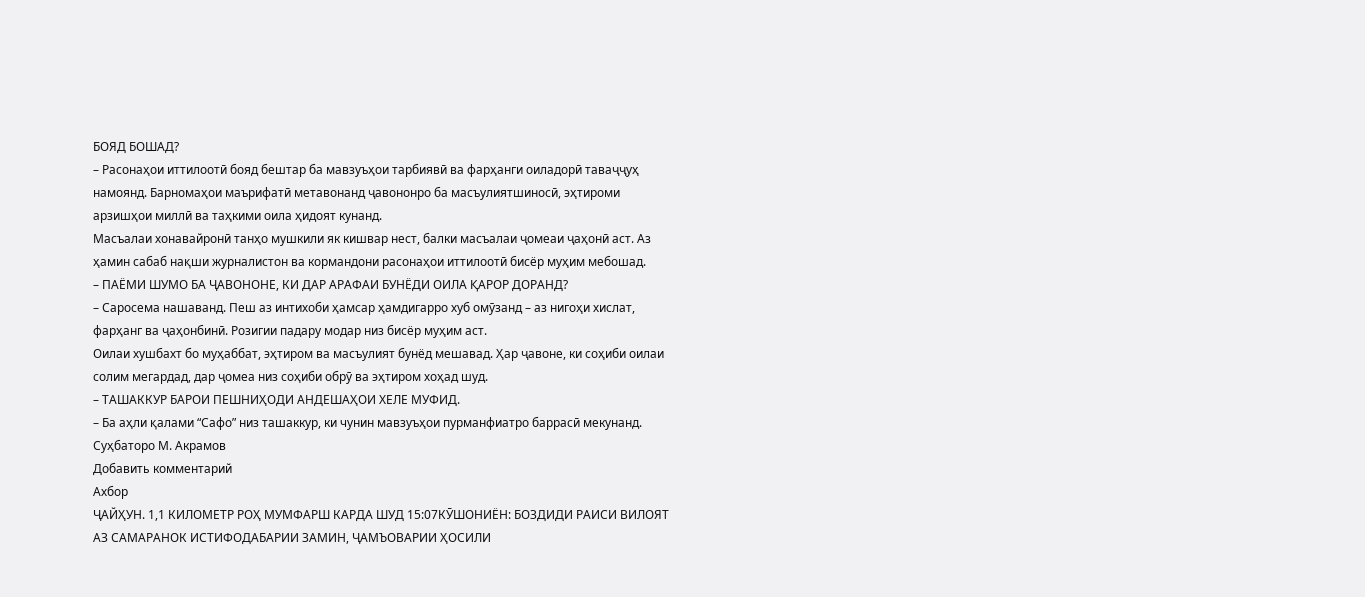БОЯД БОШАД?
– Расонаҳои иттилоотӣ бояд бештар ба мавзуъҳои тарбиявӣ ва фарҳанги оиладорӣ таваҷҷуҳ намоянд. Барномаҳои маърифатӣ метавонанд ҷавононро ба масъулиятшиносӣ, эҳтироми арзишҳои миллӣ ва таҳкими оила ҳидоят кунанд.
Масъалаи хонавайронӣ танҳо мушкили як кишвар нест, балки масъалаи ҷомеаи ҷаҳонӣ аст. Аз ҳамин сабаб нақши журналистон ва кормандони расонаҳои иттилоотӣ бисёр муҳим мебошад.
– ПАЁМИ ШУМО БА ҶАВОНОНЕ, КИ ДАР АРАФАИ БУНЁДИ ОИЛА ҚАРОР ДОРАНД?
– Саросема нашаванд. Пеш аз интихоби ҳамсар ҳамдигарро хуб омӯзанд – аз нигоҳи хислат, фарҳанг ва ҷаҳонбинӣ. Розигии падару модар низ бисёр муҳим аст.
Оилаи хушбахт бо муҳаббат, эҳтиром ва масъулият бунёд мешавад. Ҳар ҷавоне, ки соҳиби оилаи солим мегардад, дар ҷомеа низ соҳиби обрӯ ва эҳтиром хоҳад шуд.
– ТАШАККУР БАРОИ ПЕШНИҲОДИ АНДЕШАҲОИ ХЕЛЕ МУФИД.
– Ба аҳли қалами “Сафо” низ ташаккур, ки чунин мавзуъҳои пурманфиатро баррасӣ мекунанд.
Суҳбаторо М. Акрамов
Добавить комментарий
Ахбор
ҶАЙҲУН. 1,1 КИЛОМЕТР РОҲ МУМФАРШ КАРДА ШУД 15:07КӮШОНИЁН: БОЗДИДИ РАИСИ ВИЛОЯТ АЗ САМАРАНОК ИСТИФОДАБАРИИ ЗАМИН, ҶАМЪОВАРИИ ҲОСИЛИ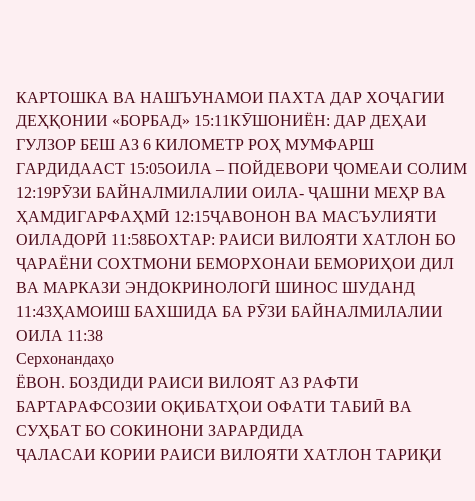КАРТОШКА ВА НАШЪУНАМОИ ПАХТА ДАР ХОҶАГИИ ДЕҲҚОНИИ «БОРБАД» 15:11КӮШОНИЁН: ДАР ДЕҲАИ ГУЛЗОР БЕШ АЗ 6 КИЛОМЕТР РОҲ МУМФАРШ ГАРДИДААСТ 15:05ОИЛА – ПОЙДЕВОРИ ҶОМЕАИ СОЛИМ 12:19РӮЗИ БАЙНАЛМИЛАЛИИ ОИЛА- ҶАШНИ МЕҲР ВА ҲАМДИГАРФАҲМӢ 12:15ҶАВОНОН ВА МАСЪУЛИЯТИ ОИЛАДОРӢ 11:58БОХТАР: РАИСИ ВИЛОЯТИ ХАТЛОН БО ҶАРАЁНИ СОХТМОНИ БЕМОРХОНАИ БЕМОРИҲОИ ДИЛ ВА МАРКАЗИ ЭНДОКРИНОЛОГӢ ШИНОС ШУДАНД 11:43ҲАМОИШ БАХШИДА БА РӮЗИ БАЙНАЛМИЛАЛИИ ОИЛА 11:38
Серхонандаҳо
ЁВОН. БОЗДИДИ РАИСИ ВИЛОЯТ АЗ РАФТИ БАРТАРАФСОЗИИ ОҚИБАТҲОИ ОФАТИ ТАБИӢ ВА СУҲБАТ БО СОКИНОНИ ЗАРАРДИДА
ҶАЛАСАИ КОРИИ РАИСИ ВИЛОЯТИ ХАТЛОН ТАРИҚИ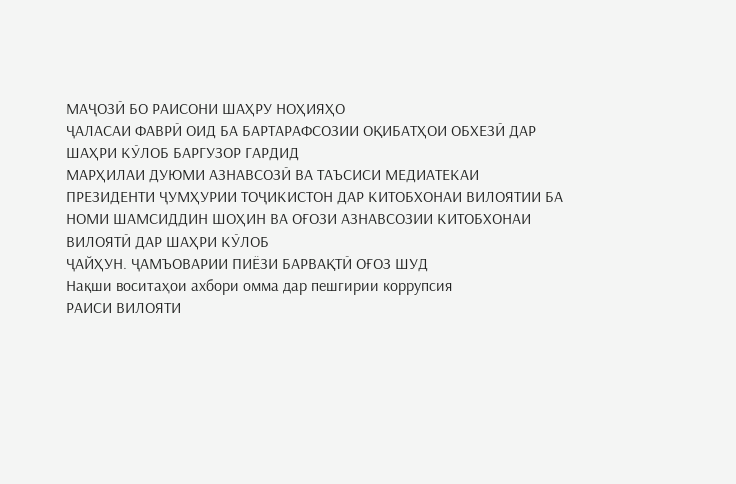МАҶОЗӢ БО РАИСОНИ ШАҲРУ НОҲИЯҲО
ҶАЛАСАИ ФАВРӢ ОИД БА БАРТАРАФСОЗИИ ОҚИБАТҲОИ ОБХЕЗӢ ДАР ШАҲРИ КӮЛОБ БАРГУЗОР ГАРДИД
МАРҲИЛАИ ДУЮМИ АЗНАВСОЗӢ ВА ТАЪСИСИ МЕДИАТЕКАИ ПРЕЗИДЕНТИ ҶУМҲУРИИ ТОҶИКИСТОН ДАР КИТОБХОНАИ ВИЛОЯТИИ БА НОМИ ШАМСИДДИН ШОҲИН ВА ОҒОЗИ АЗНАВСОЗИИ КИТОБХОНАИ ВИЛОЯТӢ ДАР ШАҲРИ КӮЛОБ
ҶАЙҲУН. ҶАМЪОВАРИИ ПИЁЗИ БАРВАҚТӢ ОҒОЗ ШУД
Нақши воситаҳои ахбори омма дар пешгирии коррупсия
РАИСИ ВИЛОЯТИ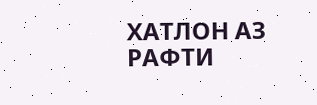ХАТЛОН АЗ РАФТИ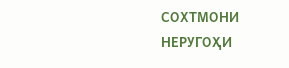СОХТМОНИ НЕРУГОҲИ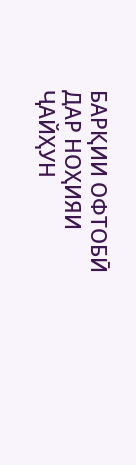БАРҚИИ ОФТОБӢ ДАР НОҲИЯИ ҶАЙҲУН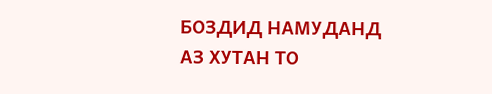БОЗДИД НАМУДАНД
АЗ ХУТАН ТО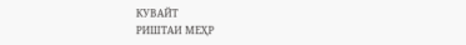КУВАЙТ
РИШТАИ МЕҲР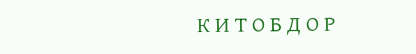К И Т О Б Д О Р